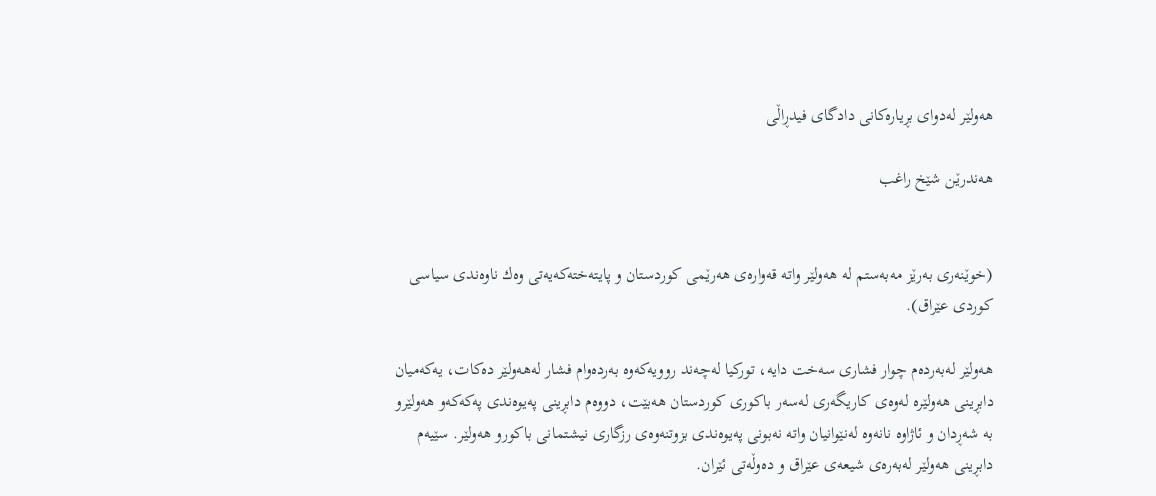هەولێر لەدوای بڕیارەكانی دادگای فیدڕاڵی

هەندرێن شێخ راغب


(خوێنەری بەرێز مەبەستم لە هەولێر واتە قەوارەی هەرێمی كوردستان و پایتەختەكەیەتی وەك ناوەندی سیاسی كوردی عێراق).

هەولێر لەبەردەم چوار فشاری سەخت دایە، توركیا لەچەند روویەكەوە بەردەوام فشار لەهەولێر دەكات، یەكەمیان دابڕینی هەولێرە لەوەی كاریگەری لەسەر باكوری كوردستان هەبێت، دووەم دابڕینی پەیوەندی پەكەكەو هەولێرو بە شەڕدان و ئاژاوە نانەوە لەنێوانیان واتە نەبونی پەیوەندی بزوتنەوەی رزگاری نیشتمانی باكورو هەولێر. سێیەم دابڕینی هەولێر لەبەرەی شیعەی عێراق و دەوڵەتی ئێران.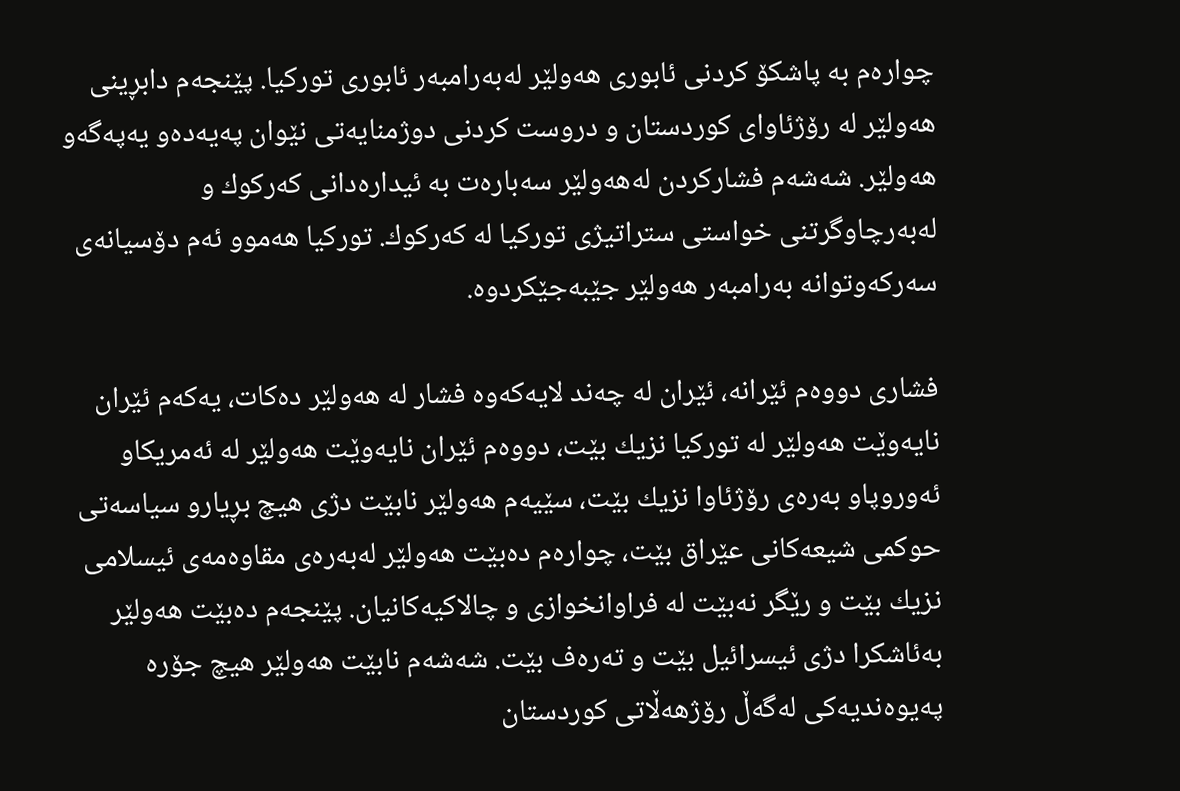چوارەم بە پاشكۆ كردنی ئابوری هەولێر لەبەرامبەر ئابوری توركیا. پێنجەم دابڕینی هەولێر لە رۆژئاوای كوردستان و دروست كردنی دوژمنایەتی نێوان پەیەدەو یەپەگەو هەولێر. شەشەم فشاركردن لەهەولێر سەبارەت بە ئیدارەدانی كەركوك و لەبەرچاوگرتنی خواستی ستراتیژی توركیا لە كەركوك. توركیا هەموو ئەم دۆسیانەی سەركەوتوانە بەرامبەر هەولێر جێبەجێكردوە.

فشاری دووەم ئێرانە، ئێران لە چەند لایەكەوە فشار لە هەولێر دەكات، یەكەم ئێران نایەوێت هەولێر لە توركیا نزیك بێت، دووەم ئێران نایەوێت هەولێر لە ئەمریكاو ئەوروپاو بەرەی رۆژئاوا نزیك بێت، سێیەم هەولێر نابێت دژی هیچ بڕیارو سیاسەتی حوكمی شیعەكانی عێراق بێت، چوارەم دەبێت هەولێر لەبەرەی مقاوەمەی ئیسلامی نزیك بێت و رێگر نەبێت لە فراوانخوازی و چالاكیەكانیان. پێنجەم دەبێت هەولێر بەئاشكرا دژی ئیسرائیل بێت و تەرەف بێت. شەشەم نابێت هەولێر هیچ جۆرە پەیوەندیەكی لەگەڵ رۆژهەڵاتی كوردستان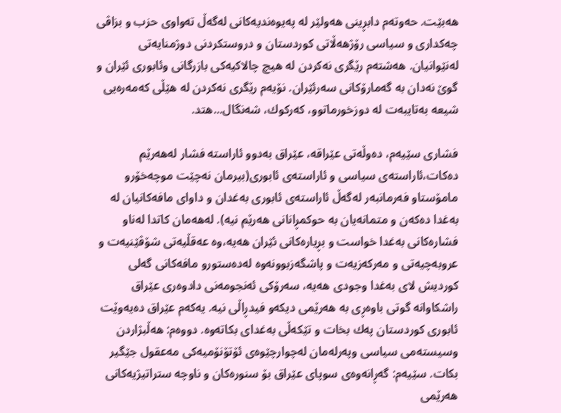هەبێت. حەوتەم دابڕینی هەولێر لە پەیوەندیەكانی لەگەڵ تەواوی حزب و بزاڤی چەكداری و سیاسی رۆژهەڵاتی كوردستان و دروستكردنی دوژمنایەتی لەنێوانیان. هەشتەم رێگری نەكردن لە هیچ چالاكیەكی بازرگانی وئابوری ئێران و گوێ نەدان بە گەمارۆكانی سەرئێران. نۆیەم رێگری نەكردن لە هێڵی كەمەرەیی شیعە بەتایبەت لە دوزخورماتوو، كەركوك، شەنگال...هتد.

فشاری سێیەم، دەوڵەتی عێراقە، عێراق بەدوو ئاراستە فشار لەهەرێم دەكات،ئاراستەی سیاسی و ئاراستەی ئابوری(بیرمان نەچێت موچەخۆرو مامۆستاو فەرمانبەر لەگەڵ ئاراستەی ئابوری بەغدان و داوای مافەكانیان لە بەغدا دەكەن و متمانەیان بە حوكمڕانانی هەرێم نیە). لەهەمان كاتدا لەناو فشارەكانی بەغدا خواست و بڕیارەكانی ئێران هەیە،وە عەقڵیەتی شۆڤێنیەت و عروبەچیەتی و مەركەزیەت و پاشگەزبوونەوە لەدەستورو مافەكانی گەلی كوردیش لای بەغدا وجودی هەیە، سەرۆكی ئەنجومەنی دادوەری عێراق راشكاوانە گوتی باوەڕی بە هەرێمی دیكەو فیدڕاڵی نیە. یەكەم عێراق دەیەوێت ئابوری كوردستان پەك بخات و تێكەڵی بەغدای بكاتەوە. دووەم: هەڵبژاردن وسیستەمی سیاسی وپەرلەمان لەچوارچێوەی ئۆتۆنۆمیەكی مەعقول جێگیر بكات. سێیەم: گەڕانەوەی سوپای عێراق بۆ سنورەكان و ناوچە ستراتیژیەكانی هەرێمی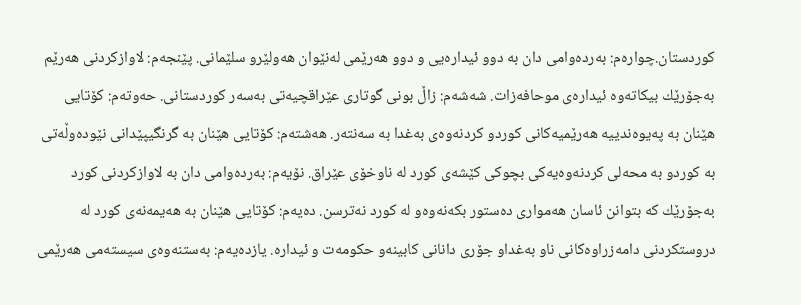كوردستان.چوارەم: بەردەوامی دان بە دوو ئیدارەیی و دوو هەرێمی لەنێوان هەولێرو سلێمانی. پێنجەم: لاوازكردنی هەرێم بەجۆرێك بیكاتەوە ئیدارەی موحافەزات. شەشەم: زاڵ بونی گوتاری عێراقچیەتی بەسەر كوردستانی. حەوتەم: كۆتایی هێنان بە پەیوەندییە هەرێمیەكانی كوردو كردنەوەی بەغدا بە سەنتەر. هەشتەم: كۆتایی هێنان بە گرنگیپێدانی نێودەوڵەتی بە كوردو بە محەلی كردنەوەیەكی بچوكی كێشەی كورد لە ناوخۆی عێراق. نۆیەم: بەردەوامی دان بە لاوازكردنی كورد بەجۆرێك كە بتوانن ئاسان هەمواری دەستور بكەنەوەو لە كورد نەترسن. دەیەم: كۆتایی هێنان بە هەیمەنەی كورد لە دروستكردنی دامەزراوەكانی ناو بەغداو جۆری دانانی كابینەو حكومەت و ئیدارە. یازدەیەم: بەستنەوەی سیستەمی هەرێمی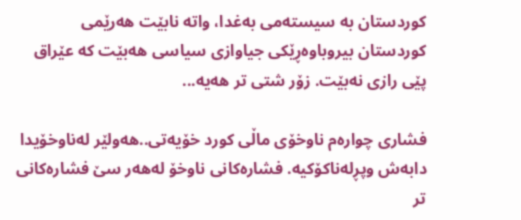كوردستان بە سیستەمی بەغدا، واتە نابێت هەرێمی كوردستان بیروباوەڕێكی جیاوازی سیاسی هەبێت كە عێراق پێی رازی نەبێت. زۆر شتی تر هەیە...

فشاری چوارەم ناوخۆی ماڵی كورد خۆیەتی..هەولێر لەناوخۆیدا دابەش وپڕلەناكۆكیە. فشارەكانی ناوخۆ لەهەر سێ فشارەكانی تر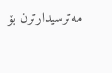مەترسیدارترن بۆ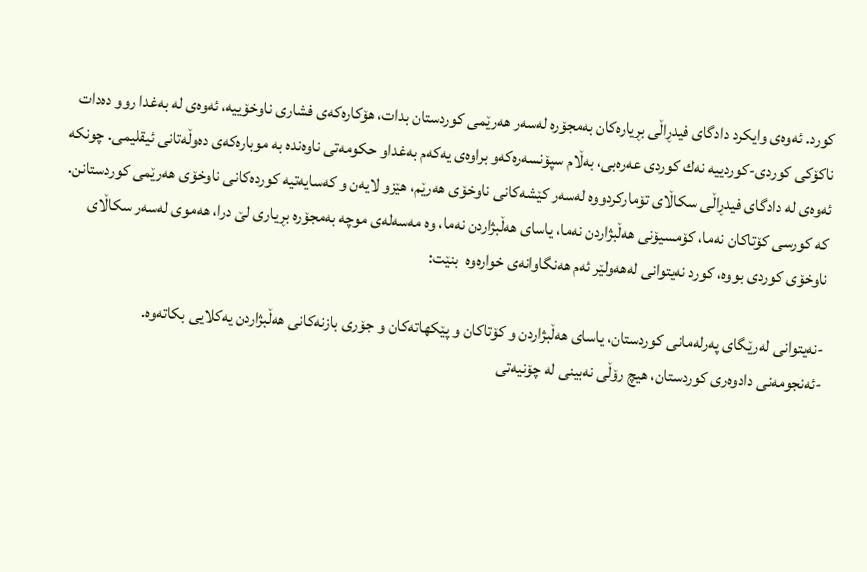كورد. ئەوەی وایكرد دادگای فیدڕاڵی بڕیارەكان بەمجۆرە لەسەر هەرێمی كوردستان بدات، هۆكارەكەی فشاری ناوخۆییە، ئەوەی لە بەغدا روو دەدات ناكۆكی كوردی-كوردییە نەك كوردی عەرەبی، بەڵام سپۆنسەرەكەو براوەی یەكەم بەغداو حكومەتی ناوەندە بە موبارەكەی دەوڵەتانی ئیقلیمی. چونكە ئەوەی لە دادگای فیدڕاڵی سكاڵای تۆماركردووە لەسەر كێشەكانی ناوخۆی هەرێم، هێزو لایەن و كەسایەتیە كوردەكانی ناوخۆی هەرێمی كوردستانن. كە كورسی كۆتاكان نەما، كۆمسیۆنی هەڵبژاردن نەما، یاسای هەڵبژاردن نەما، وە مەسەلەی موچە بەمجۆرە بڕیاری لێ درا، هەموی لەسەر سكاڵای ناوخۆی كوردی بووە، كورد نەیتوانی لەهەولێر ئەم هەنگاوانەی خوارەوە  بنێت:

-نەیتوانی لەرێگای پەرلەمانی كوردستان، یاسای هەڵبژاردن و كۆتاكان و پێكهاتەكان و جۆری بازنەكانی هەڵبژاردن یەكلایی بكاتەوە.
-ئەنجومەنی دادوەری كوردستان، هیچ رۆڵی نەبینی لە چۆنیەتی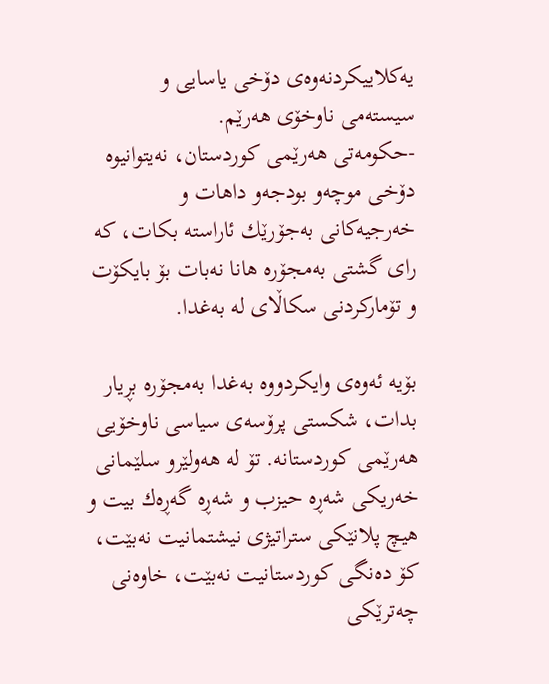یەكلاییكردنەوەی دۆخی یاسایی و سیستەمی ناوخۆی هەرێم.
-حكومەتی هەرێمی كوردستان، نەیتوانیوە دۆخی موچەو بودجەو داهات و خەرجیەكانی بەجۆرێك ئاراستە بكات، كە رای گشتی بەمجۆرە هانا نەبات بۆ بایكۆت و تۆماركردنی سكاڵای لە بەغدا.

بۆیە ئەوەی وایكردووە بەغدا بەمجۆرە بڕیار بدات، شكستی پرۆسەی سیاسی ناوخۆیی هەرێمی كوردستانە. تۆ لە هەولێرو سلێمانی خەریكی شەڕە حیزب و شەڕە گەڕەك بیت و هیچ پلانێكی ستراتیژی نیشتمانیت نەبێت، كۆ دەنگی كوردستانیت نەبێت، خاوەنی چەترێكی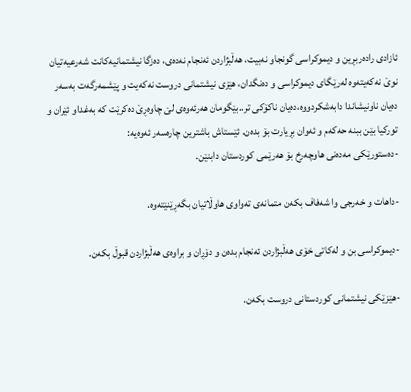ئازادی رادەربڕین و دیموكراسی گونجاو نەبیت، هەڵبژاردن ئەنجام نەدەی، دەزگا نیشتمانیەكانت شەرعیەتیان نوێ نەكەیتەوە لەرێگای دیموكراسی و دەنگدان، هێزی نیشتمانی دروست نەكەیت و پێشمەرگەت بەسەر دەیان ناونیشاندا دابەشكردووە،دەیان ناكۆكی تر..بێگومان هەرئەوەی لێ چاوەڕێ دەكرێت كە بەغداو ئێران و توركیا بێن ببنە حەكەم و ئەوان بڕیارت بۆ بدەن. ئێستاش باشترین چارەسەر ئەوەیە:
-دەستورێكی مەدەنی هاوچەرخ بۆ هەرێمی كوردستان دابنێن.

-داهات و خەرجی وا شەفاف بكەن متمانەی تەواوی هاوڵاتیان بگەڕێنێتەوە.

-دیموكراسی بن و لەكاتی خۆی هەڵبژاردن ئەنجام بدەن و دۆڕان و براوەی هەڵبژاردن قبوڵ بكەن.

-هێزێكی نیشتمانی كوردستانی دروست بكەن.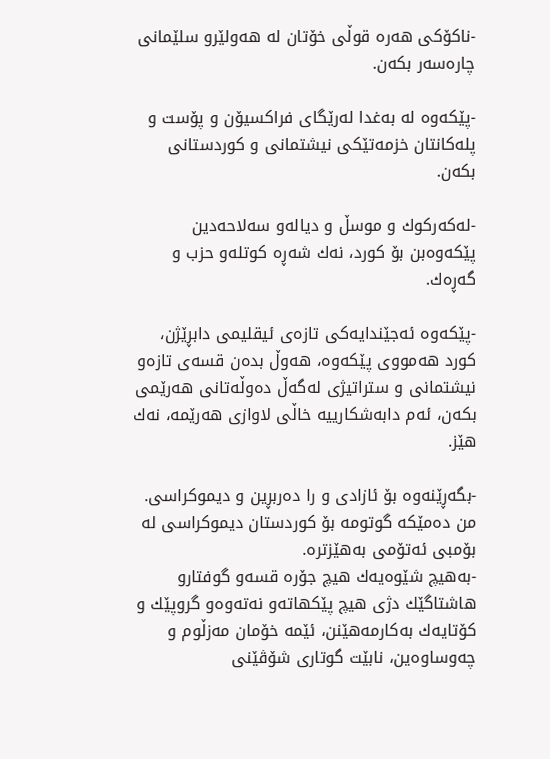-ناكۆكی هەرە قوڵی خۆتان لە هەولێرو سلێمانی چارەسەر بكەن.

-پێكەوە لە بەغدا لەرێگای فراكسیۆن و پۆست و پلەكانتان خزمەتێكی نیشتمانی و كوردستانی بكەن.

-لەكەركوك و موسڵ و دیالەو سەلاحەدین پێكەوەبن بۆ كورد، نەك شەڕە كوتلەو حزب و گەڕەك.

-پێكەوە ئەجێندایەكی تازەی ئیقلیمی دابڕێژن، كورد هەمووی پێكەوە، هەوڵ بدەن قسەی تازەو نیشتمانی و ستراتیژی لەگەڵ دەوڵەتانی هەرێمی بكەن، ئەم دابەشكارییە خاڵی لاوازی هەرێمە، نەك هێز.

-بگەڕێنەوە بۆ ئازادی و را دەربڕین و دیموكراسی. من دەمێكە گوتومە بۆ كوردستان دیموكراسی لە بۆمبی ئەتۆمی بەهێزترە.
-بەهیچ شێوەیەك هیچ جۆرە قسەو گوفتارو هاشتاگێك دژی هیچ پێكهاتەو نەتەوەو گروپێك و كۆتایەك بەكارمەهێنن، ئێمە خۆمان مەزڵوم و چەوساوەین، نابێت گوتاری شۆڤێنی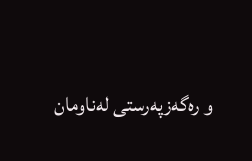و رەگەزپەرستی لەناومان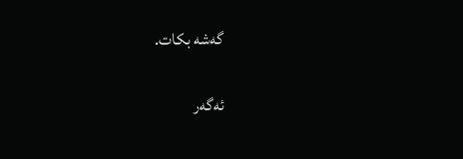گەشە بكات.

ئەگەر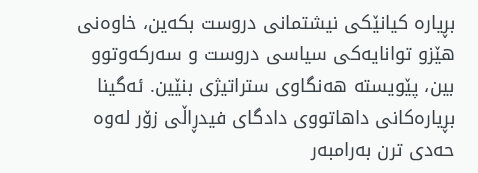بڕیارە كیانێكی نیشتمانی دروست بكەین، خاوەنی هێزو توانایەكی سیاسی دروست و سەركەوتوو بین، پێویستە هەنگاوی ستراتیژی بنێین. ئەگینا بڕیارەكانی داهاتووی دادگای فیدڕاڵی زۆر لەوە حەدی ترن بەرامبەر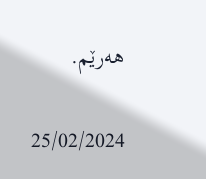هەرێم.

25/02/2024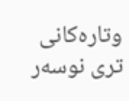وتارەکانی تری نوسەر